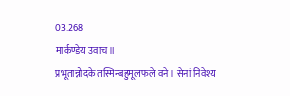03.268
मार्कण्डेय उवाच॥
प्रभूतान्नोदके तस्मिन्बहुमूलफले वने। सेनां निवेश्य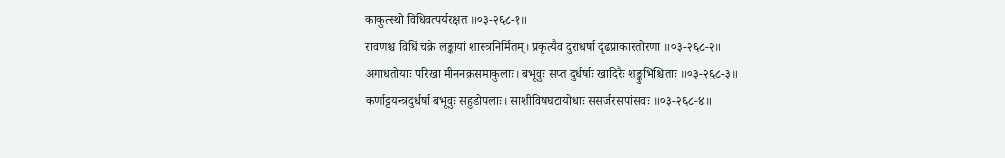काकुत्स्थो विधिवत्पर्यरक्षत ॥०३-२६८-१॥
रावणश्च विधिं चक्रे लङ्कायां शास्त्रनिर्मितम्। प्रकृत्यैव दुराधर्षा दृढप्राकारतोरणा ॥०३-२६८-२॥
अगाधतोयाः परिखा मीननक्रसमाकुलाः। बभूवुः सप्त दुर्धर्षाः खादिरैः शङ्कुभिश्चिताः ॥०३-२६८-३॥
कर्णाट्टयन्त्रदुर्धर्षा बभूवुः सहुडोपलाः। साशीविषघटायोधाः ससर्जरसपांसवः ॥०३-२६८-४॥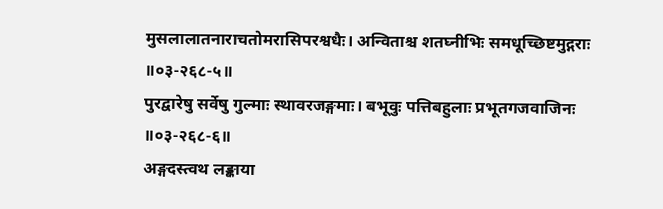मुसलालातनाराचतोमरासिपरश्वधैः। अन्विताश्च शतघ्नीभिः समधूच्छिष्टमुद्गराः ॥०३-२६८-५॥
पुरद्वारेषु सर्वेषु गुल्माः स्थावरजङ्गमाः। बभूवुः पत्तिबहुलाः प्रभूतगजवाजिनः ॥०३-२६८-६॥
अङ्गदस्त्वथ लङ्काया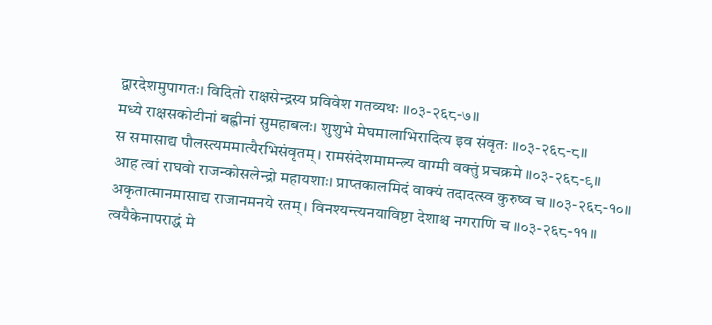द्वारदेशमुपागतः। विदितो राक्षसेन्द्रस्य प्रविवेश गतव्यथः ॥०३-२६८-७॥
मध्ये राक्षसकोटीनां बह्वीनां सुमहाबलः। शुशुभे मेघमालाभिरादित्य इव संवृतः ॥०३-२६८-८॥
स समासाद्य पौलस्त्यममात्यैरभिसंवृतम्। रामसंदेशमामन्त्र्य वाग्मी वक्तुं प्रचक्रमे ॥०३-२६८-९॥
आह त्वां राघवो राजन्कोसलेन्द्रो महायशाः। प्राप्तकालमिदं वाक्यं तदादत्स्व कुरुष्व च ॥०३-२६८-१०॥
अकृतात्मानमासाद्य राजानमनये रतम्। विनश्यन्त्यनयाविष्टा देशाश्च नगराणि च ॥०३-२६८-११॥
त्वयैकेनापराद्धं मे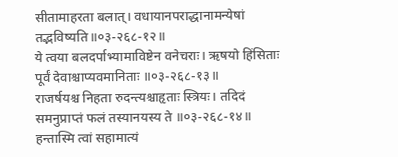सीतामाहरता बलात्। वधायानपराद्धानामन्येषां तद्भविष्यति॥०३-२६८-१२॥
ये त्वया बलदर्पाभ्यामाविष्टेन वनेचराः। ऋषयो हिंसिताः पूर्वं देवाश्चाप्यवमानिताः ॥०३-२६८-१३॥
राजर्षयश्च निहता रुदन्त्यश्चाहृताः स्त्रियः। तदिदं समनुप्राप्तं फलं तस्यानयस्य ते ॥०३-२६८-१४॥
हन्तास्मि त्वां सहामात्यं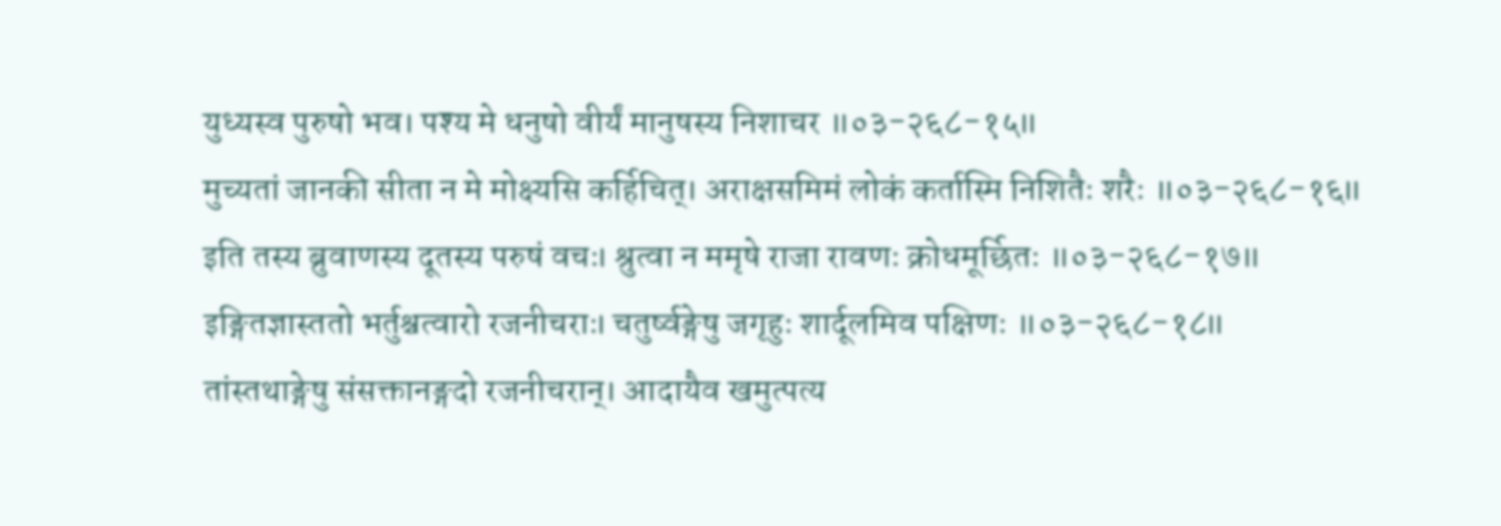युध्यस्व पुरुषो भव। पश्य मे धनुषो वीर्यं मानुषस्य निशाचर ॥०३-२६८-१५॥
मुच्यतां जानकी सीता न मे मोक्ष्यसि कर्हिचित्। अराक्षसमिमं लोकं कर्तास्मि निशितैः शरैः ॥०३-२६८-१६॥
इति तस्य ब्रुवाणस्य दूतस्य परुषं वचः। श्रुत्वा न ममृषे राजा रावणः क्रोधमूर्छितः ॥०३-२६८-१७॥
इङ्गितज्ञास्ततो भर्तुश्चत्वारो रजनीचराः। चतुर्ष्वङ्गेषु जगृहुः शार्दूलमिव पक्षिणः ॥०३-२६८-१८॥
तांस्तथाङ्गेषु संसक्तानङ्गदो रजनीचरान्। आदायैव खमुत्पत्य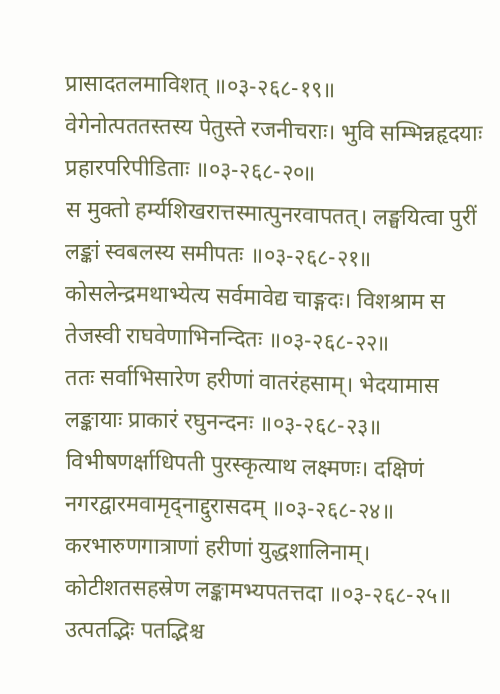प्रासादतलमाविशत् ॥०३-२६८-१९॥
वेगेनोत्पततस्तस्य पेतुस्ते रजनीचराः। भुवि सम्भिन्नहृदयाः प्रहारपरिपीडिताः ॥०३-२६८-२०॥
स मुक्तो हर्म्यशिखरात्तस्मात्पुनरवापतत्। लङ्घयित्वा पुरीं लङ्कां स्वबलस्य समीपतः ॥०३-२६८-२१॥
कोसलेन्द्रमथाभ्येत्य सर्वमावेद्य चाङ्गदः। विशश्राम स तेजस्वी राघवेणाभिनन्दितः ॥०३-२६८-२२॥
ततः सर्वाभिसारेण हरीणां वातरंहसाम्। भेदयामास लङ्कायाः प्राकारं रघुनन्दनः ॥०३-२६८-२३॥
विभीषणर्क्षाधिपती पुरस्कृत्याथ लक्ष्मणः। दक्षिणं नगरद्वारमवामृद्नाद्दुरासदम् ॥०३-२६८-२४॥
करभारुणगात्राणां हरीणां युद्धशालिनाम्। कोटीशतसहस्रेण लङ्कामभ्यपतत्तदा ॥०३-२६८-२५॥
उत्पतद्भिः पतद्भिश्च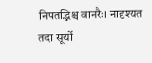निपतद्भिश्च वानरैः। नादृश्यत तदा सूर्यो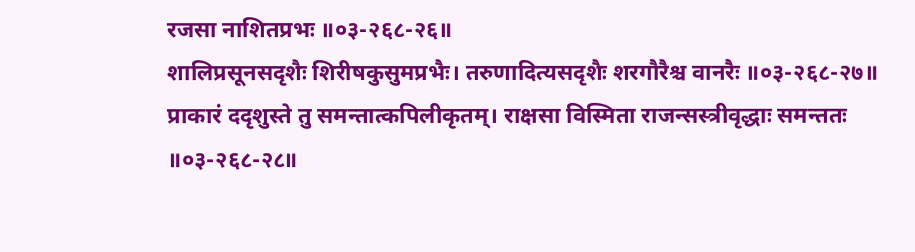रजसा नाशितप्रभः ॥०३-२६८-२६॥
शालिप्रसूनसदृशैः शिरीषकुसुमप्रभैः। तरुणादित्यसदृशैः शरगौरैश्च वानरैः ॥०३-२६८-२७॥
प्राकारं ददृशुस्ते तु समन्तात्कपिलीकृतम्। राक्षसा विस्मिता राजन्सस्त्रीवृद्धाः समन्ततः ॥०३-२६८-२८॥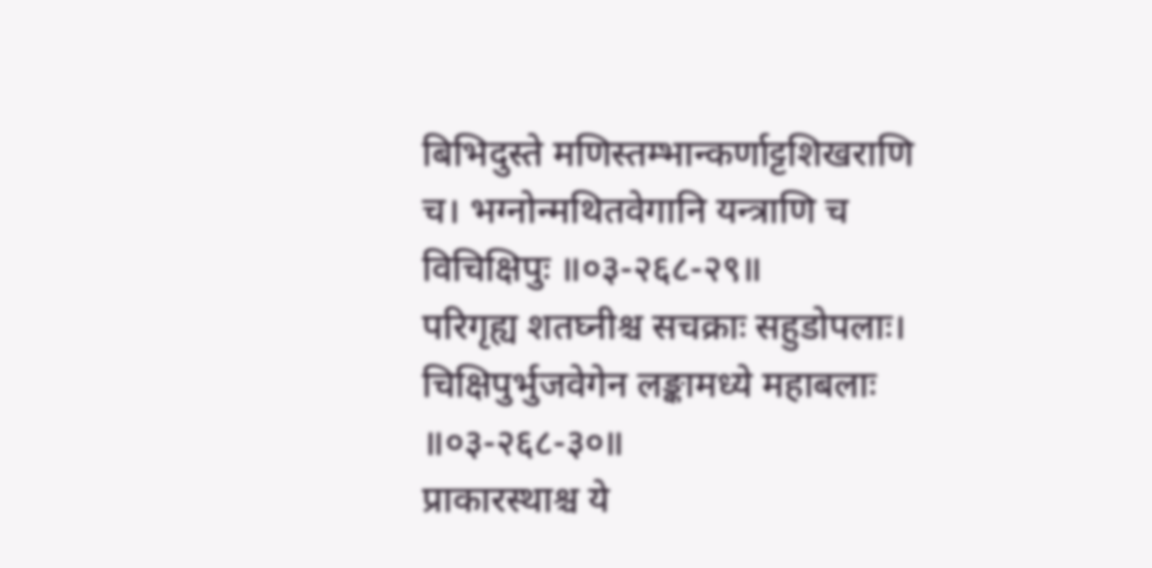बिभिदुस्ते मणिस्तम्भान्कर्णाट्टशिखराणि च। भग्नोन्मथितवेगानि यन्त्राणि च विचिक्षिपुः ॥०३-२६८-२९॥
परिगृह्य शतघ्नीश्च सचक्राः सहुडोपलाः। चिक्षिपुर्भुजवेगेन लङ्कामध्ये महाबलाः ॥०३-२६८-३०॥
प्राकारस्थाश्च ये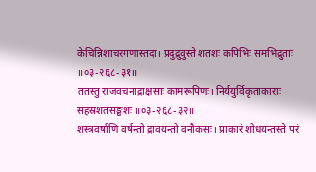केचिन्निशाचरगणास्तदा। प्रदुद्रुवुस्ते शतशः कपिभिः समभिद्रुताः ॥०३-२६८-३१॥
ततस्तु राजवचनाद्राक्षसाः कामरूपिणः। निर्ययुर्विकृताकाराः सहस्रशतसङ्घशः ॥०३-२६८-३२॥
शस्त्रवर्षाणि वर्षन्तो द्रावयन्तो वनौकसः। प्राकारं शोधयन्तस्ते परं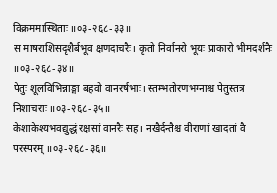विक्रममास्थिताः ॥०३-२६८-३३॥
स माषराशिसदृशैर्बभूव क्षणदाचरैः। कृतो निर्वानरो भूयः प्राकारो भीमदर्शनैः ॥०३-२६८-३४॥
पेतुः शूलविभिन्नाङ्गा बहवो वानरर्षभाः। स्तम्भतोरणभग्नाश्च पेतुस्तत्र निशाचराः ॥०३-२६८-३५॥
केशाकेश्यभवद्युद्धं रक्षसां वानरैः सह। नखैर्दन्तैश्च वीराणां खादतां वै परस्परम् ॥०३-२६८-३६॥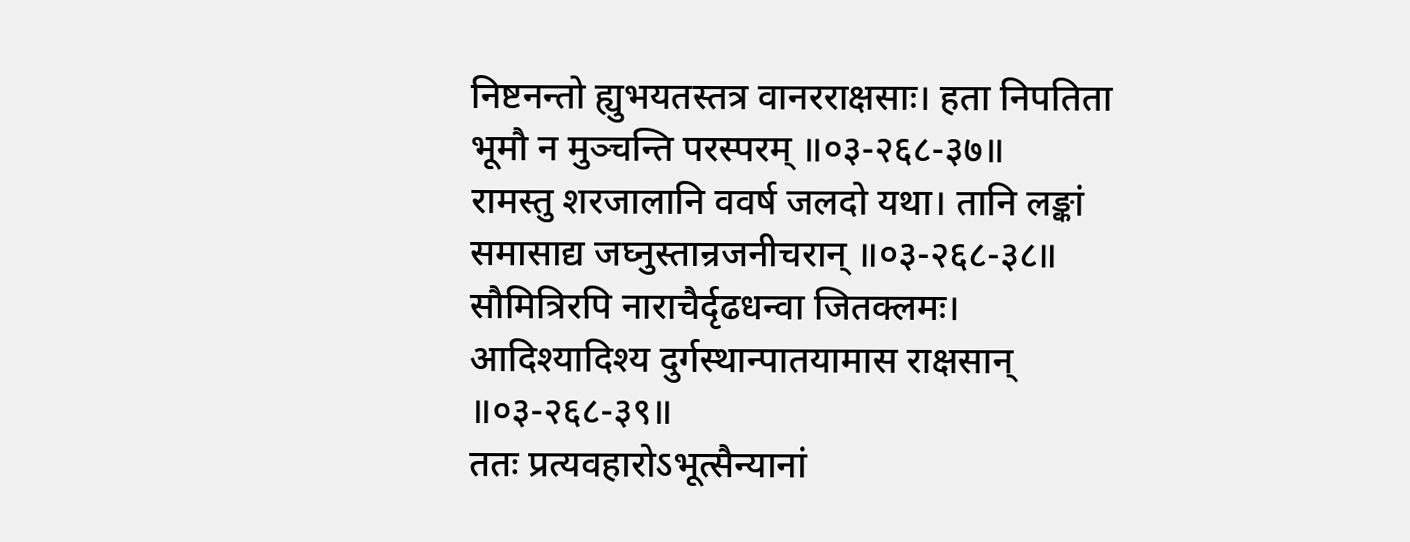निष्टनन्तो ह्युभयतस्तत्र वानरराक्षसाः। हता निपतिता भूमौ न मुञ्चन्ति परस्परम् ॥०३-२६८-३७॥
रामस्तु शरजालानि ववर्ष जलदो यथा। तानि लङ्कां समासाद्य जघ्नुस्तान्रजनीचरान् ॥०३-२६८-३८॥
सौमित्रिरपि नाराचैर्दृढधन्वा जितक्लमः। आदिश्यादिश्य दुर्गस्थान्पातयामास राक्षसान् ॥०३-२६८-३९॥
ततः प्रत्यवहारोऽभूत्सैन्यानां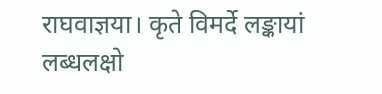राघवाज्ञया। कृते विमर्दे लङ्कायां लब्धलक्षो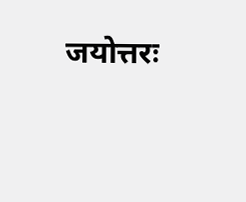जयोत्तरः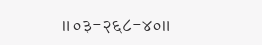॥०३-२६८-४०॥